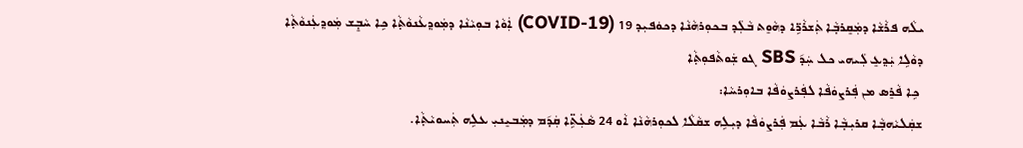ܝܠܵܗ ܦܪܵܫܵܐ ܕܡܲܩܸܪܒ݂ܵܐ ܬܲܫܪܵܪܹ̈ܐ ܕܗܵܘܸܬ ܒܵܠܲܕ ܒܟܘܼܪܗܵܢܵܐ ܕܟܘܿܦܝܼܕ 19 (COVID-19) ܐܲܘܵܐ ܒܘܼܝܵܢܵܐ ܕܡܲܘܕ݂ܥܵܢܘܵܬ݂ܵܐ ܟܹܐ ܚܵܒ݂ܸܫ ܡܲܘܕ݂ܥܲܢܘܵܬ݂ܵܐ ܕܘܵܠܹܐ ܝܲܕ݂ܥܸ ܠܲܝܗܝ ܟܠ ܚܲܕ݇ SBS ܓܘ ܫܲܘܬܵܦܘܼܬ݂ܵܐ
 ܟܹܐ ܦܵܪܸܣ ܡܢ ܦܲܪܨܘܿܦܵܐ ܠܦܲܪܨܘܿܦܵܐ ܒܐܘܼܪܚܵܐ:
ܫܩܲܠܝܵܗܒ݂ܵܐ ܩܪܝܼܒ݂ܵܐ ܪܵܒܵܐ ܥܲܡ ܦܲܪܨܘܿܦܵܐ ܕܝܼܠܹܗ ܫܩܵܠܵܐ ܠܟܘܼܪܗܵܢܵܐ ܐܵܘ 24 ܣܵܥܲܬܹ̈ܐ ܩܲܕ݇ܡ ܕܡܲܒܝܸܢܝܼ ܥܠܹܗ ܬܲܚܘܝܵܬ݂ܵܐ.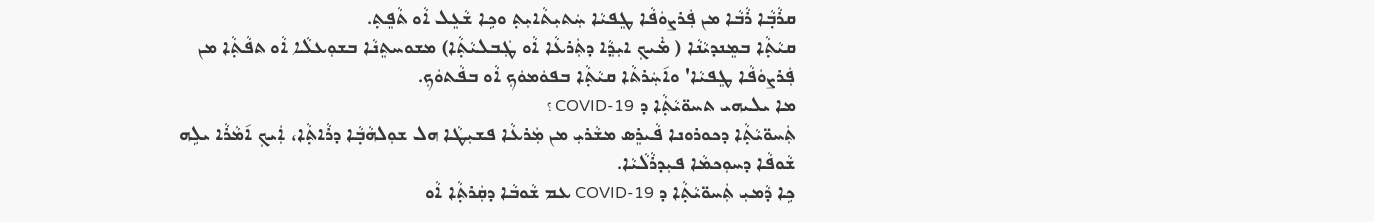ܩܪܵܒ݂ܵܐ ܪܵܒܵܐ ܡܢ ܦܲܪܨܘܿܦܵܐ ܛܸܦܝܵܐ ܚܲܬܝܼܬܵܐܝܼܬ݂ ܘܟܹܐ ܫܵܥܸܠ ܐܵܘ ܬܵܦܸܬ݂.
ܩܝܵܬ݂ܵܐ ܒܡܸܢܕܝܵܢܵܐ ( ܡܑܝܟ݂ ܐܝܼܕ݂ܵܐ ܕܬܲܪܥܵܐ ܐܵܘ ܛܲܒܠܝܵܬ݂ܵܐ) ܡܫܘܚܬܸܢܵܐ ܒܫܘܼܥܠܵܐ ܐܵܘ ܬܦܵܬ݂ܵܐ ܡܢ ܦܲܪܨܘܿܦܵܐ ܛܸܦܝܵܐ' ܘܐ݇ܚܲܪܬܵܐ ܩܝܵܬ݂ܵܐ ܒܦܘܿܡܘܿܟ݂ ܐܵܘ ܒܦܵܬܘܿܟ݂.
ܡܐ ܝܠܝܗܝ ܬܚܘ̈ܝܵܬ݂ܵܐ ܕ COVID-19 ؟
ܬܲܚܘ̈ܝܵܬ݂ܵܐ ܕܟܘܪܘܢܐ ܦܵܝܪܸܣ ܡܫܵܪܝܼ ܡܢ ܡܲܪܥܵܐ ܦܫܝܼܛܵܐ ܗܠ ܫܘܼܠܗܵܒ݂ܵܐ ܕܪܵܐܬ݂ܵܐ، ܐܲܝܟ݂ ܐ݇ܡܵܪܵܐ ܝܠܹܗ ܫܵܘܦܵܐ ܕܚܘܼܟܡܵܐ ܦܝܼܕܪܵܠܵܝܵܐ.
ܟܹܐ ܕܵܡܝܼ ܬܲܚܘ̈ܝܵܬ݂ܵܐ ܕ COVID-19 ܥܡ ܫܵܘܒܵܐ ܕܩܲܪܬ݂ܵܐ ܐܵܘ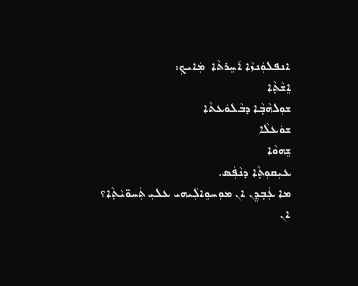ܐܢܦܠܘܲܢܙܵܐ ܐ݇ܚܸܪܬܵܐ  ܡܲܐܝܟ݂:
ܐܸܫܵܬ݂ܵܐ
ܫܘܼܠܗܵܒ݂ܵܐ ܕܒܵܠܘܿܥܬܵܐ
ܫܘܿܥܠܵܐ
ܫܸܗܘܵܐ
ܥܝܼܩܘܼܬ݂ܵܐ ܕܢܵܦܲܣ.
ܡܐ ܥܲܒ݂ܕ݂ܸܢ ܐܢ ܡܘܼܚܘܹܐܠܲܝܗܝ ܥܠܝܼ ܬܲܚܘ̈ܝܵܬ݂ܵܐ؟
ܐܢ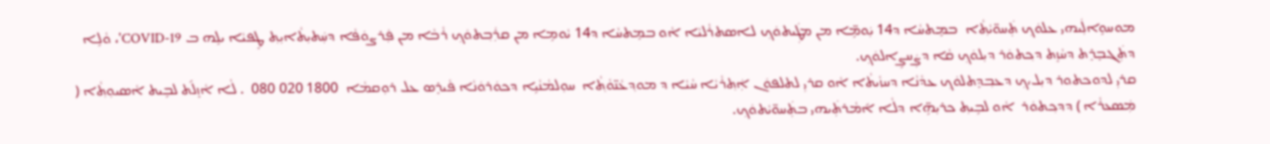ܡܘܚܘܹܐܠܲܝܗܝ ܥܠܘܿܟ݂ ܬܲܚܘ̈ܝܵܬ݂ܵܐ  ܒܡܸܬܚܵܐ ܕ14 ܝܲܘܡܹ̈ܐ ܡܢ ܡܛܲܝܬܘܿܟ݂ ܠܐܣܬܪܵܠܝܵܐ ܐܵܘ ܒܡܸܬܚܵܐ ܕ14 ܝܵܘܡܹܐ ܡܢ ܩܪܲܒ݂ܬܘܿܟ݂ ܪܵܒܵܐ ܡܢ ܦܲܪܨܘܿܦܵܐ ܕܚܲܬܝܼܬܵܐܝܼܬ݂ ܛܸܦܝܵܐ ܝܠܹܗ ܒ COVID-19'، ܘܵܠܹܐ ܕܬܲܓܒܸܪܸܬ ܕܚܵܙܸܬ ܕܟ݂ܬܘܿܪ ܕܝܼܠܘܿܟ݂ ܩܵܐ ܕܨܲܚܨܹܐܠܘܿܟ݂.
ܩܪܝܼ ܠܕܘܟܬܘܪ ܕܝܼܠ،ܟ݂ ܕܥܒ݂ܕܸܬܠܘܿܟ݂ ܥܕܵܢܵܐ ܕܚܙܵܝܬܵܐ ܐܵܘ ܩܪܝܼ ܠܬܠܦܘܿܢ ܐܲܬ݂ܪܵܝܵܐ ܚܵܝܵܐ ܕ ܡܘܕ݂ܥܵܢ̈ܘܵܬ݂ܵܐ  ܚܘܼܠܡܵܢܵܝܹܐ ܕܟܘܿܪܘܿܢܵܐ ܦܵܝܪܸܣ ܥܠ ܪܘܼܩܡܵܐ  1800 020 080  . ܠܵܐ ܐܵܙܸܠ݇ܬ ܠܒܹܝܬ ܐܵܣܝܘܼܬ݂ܵܐ ( ܡܲܣܥܪܵܐ ) ܕܕܟ݂ܬܘܿܪ  ܐܵܘ ܠܒܹܝܬ݂ ܟܪܝܼܗܹ̈ܐ ܕܠܵܐ ܐ݇ܡܵܪܬܲܝܗܝ ܒܬܲܚܘ̈ܝܵܬܘܿܟ݂.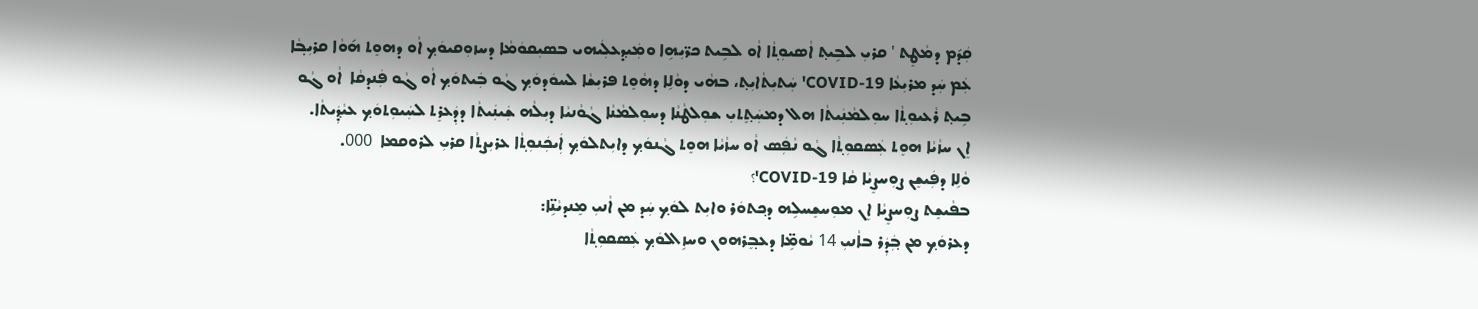ܩܲܕ݇ܡ ܕܡܵܛܸܬ ' ܩܪܝܼ ܠܒܹܝܬ݂ ܐܵܣܝܘܼܬ݂ܵܐ ܐܵܘ ܠܒܹܝܬ ܟܪ̈ܝܼܗܹܐ ܘܡܲܝܕ݂ܥܠܲܝܗܝ ܒܣܝܼܩܘܿܡܵܐ ܕܚܙܘܼܩܝܘܿܟ݂ ܐܵܘ ܕܗܘܸܬ ܗ݇ܘܵܐ ܩܪܝܼܒ݂ܵܐ ܥܲܡ ܚܲܕ ܡܪܝܼܥܵܐ COVID-19' ܚܲܬܝܼܬܵܐܝܼܬ݂، ܒܗܵܝ ܕܘܵܠܹܐ ܕܗܵܘܸܬ ܦܪܝܼܫܵܐ ܠܚܘܿܕܘܿܟ݂ ܓܵܘ ܒܲܝܬܘܿܟ݂ ܐܵܘ ܓܵܘ ܦܲܢܕܩܵܐ  ܐܵܘ ܓܵܘ ܒܹܝܬ݂ ܪܵܥܝܘܼܬ݂ܵܐ ܚܘܼܠܡܵܢܲܝܬܵܐ ܗܠ ܕܡܚܲܬ݂ܸܬܝܼ ܫܘܼܠܛܵܢܵܐ ܕܚܘܼܠܡܵܢܵܐ ܓܵܘܵܢܝܵܐ ܕܝܼܠܵܗ ܫܲܝܢܲܝܬܵܐ ܕܕܲܥܪܸܬ ܠܚܲܝܘܼܬܘܿܟ݂ ܥܝܵܕ݂ܲܝܬܵܐ.
ܐܸܢ ܚܙܵܝܵܐ ܗܘܸܬ ܥܲܣܩܘܼܬ݂ܵܐ ܓܵܘ ܢܵܦܲܣ ܐܵܘ ܚܙܵܝܵܐ ܗܘܸܬ ܓܵܢܘܿܟ݂ ܕܐܝܼܬܠܘܿܟ݂ ܐܲܝܟܲܢܘܼܬ݂ܵܐ ܥܪܝܼܨܬܵܐ ܩܪܝܼ ܠܪܘܩܡܐ  000.
ܘܵܠܹܐ ܕܦܲܝܫܸܢ ܨܘܼܚܨܸܝܵܐ ܩܵܐ COVID-19'؟
ܒܦܵܝܫܸܬ ܨܘܼܚܨܸܝܵܐ ܐܸܢ ܡܘܼܚܫܸܚܠܹܗ ܕܟ݂ܬܘܿܪ ܘܐܝܼܬ ܠܘܿܟ݂ ܚܲܕ ܡܢ ܐܵܢܝܼ ܡܸܢܕܝܵܢܹ̈ܐ:
ܕܥܪܘܿܟ݂ ܡܢ ܒ݂ܲܕܲܪ ܒܐܵܢܝܼ 14 ܝܵܘܡܹ̈ܐ ܕܥܒ݂ܸܪܗܘܢ ܘܚܙܹܐܠܘܿܟ݂ ܥܲܣܩܘܼܬ݂ܵܐ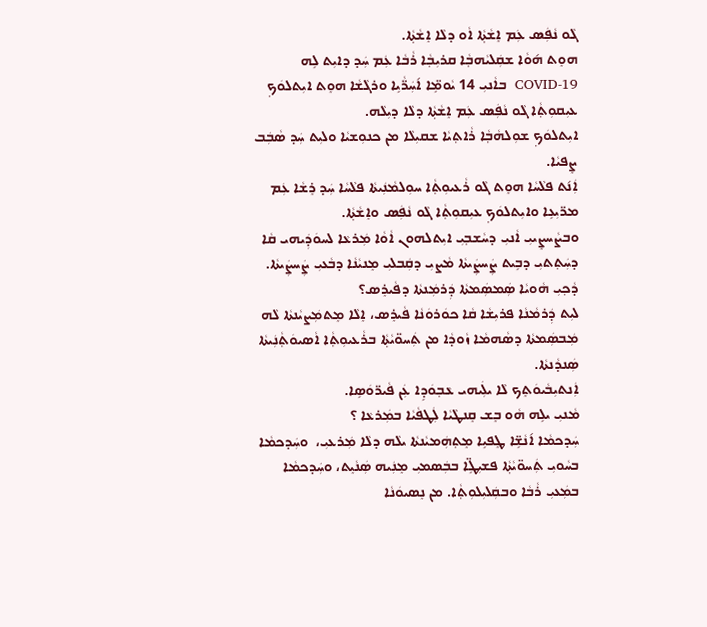ܓܵܘ ܢܵܦܲܣ ܥܲܡ ܐܸܫܵܬ݂ܵܐ ܐܵܘ ܕܠܵܐ ܐܸܫܵܬ݂ܵܐ.
ܗܘܸܬ ܗ݇ܘܵܐ ܫܩܲܠܝܵܗܒ݂ܵܐ ܩܪܝܼܒ݂ܵܐ ܪܵܒܵܐ ܥܲܡ ܚܲܕ ܕܐܝܼܬ ܠܹܗ COVID-19  ܒܐܵܢܝܼ 14 ܝܵܘܡܹ̈ܐ ܐ݇ܚܲܪ̈ܵܝܹܐ ܘܪܓܵܫܵܐ ܗܘܸܬ ܐܝܼܬܠܘܿܟ݂ ܥܝܼܩܘܼܬ݂ܵܐ ܓܵܘ ܢܵܦܲܣ ܥܲܡ ܐܸܫܵܬ݂ܵܐ ܕܠܵܐ ܕܝܼܠܵܗ.
ܐܝܼܬܠܘܿܟ݂ ܫܘܼܠܗܵܒ݂ܵܐ ܪܵܐܬ݂ܝܵܐ ܫܩܝܼܠܵܐ ܡܢ ܟܢܘܼܫܝܵܐ ܘܠܝܼܬ ܚܲܕ ܣܵܒܲܒ ܨܸܦܝܵܐ.
ܐܲܢ݇ܬ ܦܠܵܚܵܐ ܗܘܸܬ ܓܵܘ ܪܵܥܝܘܼܬ݂ܵܐ ܚܘܼܠܡܵܢܲܝܬܵܐ ܦܠܵܚܵܐ ܚܲܕ ܪܸܫܵܐ ܥܲܡ ܡܪ̈ܝܼܥܹܐ ܘܐܝܼܬܠܘܿܟ݂ ܥܝܼܩܘܼܬ݂ܵܐ ܓܵܘ ܢܵܦܲܣ ܘܐܸܫܵܬ݂ܵܐ.
ܘܒܨܵܚܨܸܝܝܼ ܐܵܢܝܼ ܕܚܵܫܒ݂ܝܼ ܐܝܼܬܠܗܘܢ ܐܵܘܵܐ ܡܲܪܥܵܐ ܠܚܘܿܕܲܝܗܝ ܩܵܐ ܕܚܲܬ݂ܬܝܼ ܕܒܹܝܬ ܨܲܚܨܲܝܬܵܐ ܡܵܨܝܼ ܕܩܲܒܠܝܼ ܡܸܢܝܵܢܵܐ ܕܒܵܥܝܼ ܨܲܚܨܲܝܬܵܐ.
ܕܵܟ݂ܝܼ ܗܵܘܝܵܐ ܣܲܡܣܲܡܬܵܐ ܕܲܪܡܲܢܬܵܐ ܕܦܵܝܪܸܣ؟
ܠܝܼܬ ܕܲܪܡܵܢܵܐ ܦܪܝܼܫܵܐ ܩܵܐ ܟܘܿܪܘܿܢܵܐ ܦܵܝܪܸܣ، ܐܸܠܵܐ ܡܸܬܡܲܨܝܵܢܬܵܐ ܠܵܗ ܡܲܒܣܲܡܬܵܐ ܕܣܵܗܡܵܐ ܙܵܘܕܵܐ ܡܢ ܬܲܚܘ̈ܝܵܬ݂ܵܐ ܒܪܵܥܝܘܼܬ݂ܵܐ ܐܵܣܝܘܿܬ݂ܵܢܲܝܬܵܐ ܣܲܢܕܵܢܬܵܐ.
ܐܲܢܬܝܼܒܵܝܘܿܬܸܟ ܠܵܐ ܝܠܲܝܗܝ ܥܵܒ݂ܘܿܕܹܐ ܥܲܢ ܦܵܝܪ̈ܘܿܣܹܐ.
ܡܵܢܝܼ ܝܠܹܗ ܗܵܘ ܒܸܫ ܩܸܢܛܵܝܵܐ ܠܲܛܦܵܝܵܐ ܒܡܲܪܥܵܐ ؟
ܚܲܕܟܡܵܐ ܐ݇ܢܵܫܹ̈ܐ ܛܸܦܝܹܐ ܡܸܬ݂ܗܲܡܝܵܢܬܵܐ ܝܠܵܗ ܕܠܵܐ ܡܲܪܥܝܼ،  ܘܚܲܕܟܡܵܐ ܒܚܵܘܝܼ ܬܲܚܘ̈ܝܵܬ݂ܵܐ ܦܫܝܼܛܹ̈ܐ ܒܒܲܣܡܝܼ ܡܸܢܲܝܗ ܣܲܢܵܝܸܬ، ܘܚܲܕܟܡܵܐ ܒܡܲܥܝܼ ܪܵܒܵܐ ܘܒܩܲܠܝܼܠܘܼܬ݂ܵܐ. ܡܢ ܢܸܣܝܘܿܢܵܐ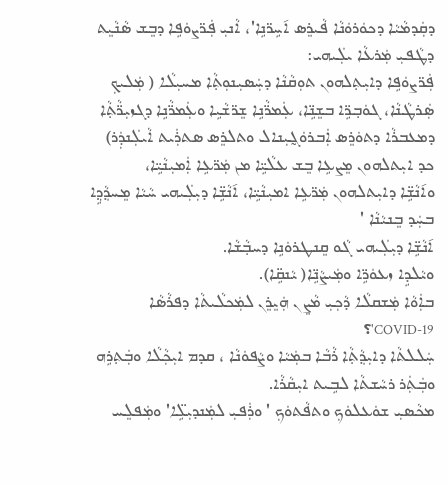ܕܩܲܕܡܵܝܵܐ ܕܟܘܿܪܘܿܢܵܐ ܦܵܝܪܸܣ ܐ݇ܚܹܪ̈ܢܹܐ'، ܐܵܢܝܼ ܦܲܪ̈ܨܘܿܦܹܐ ܕܒܸܫ ܣܵܢܵܝܸܬ ܕܛܵܦܝܼ ܡܲܪܥܵܐ ܝܠܲܝܗܝ:
ܦܲܪ̈ܨܘܿܦܹܐ ܕܐܝܼܬ݂ܠܗܘܢ ܬܘܼܩܵܢܵܐ ܕܚܲܣܝܼܢܘܼܬ݂ܵܐ ܡܚܝܼܠܵܐ ( ܡܲܠܝܟ݂ ܣܲܪܛܵܢܵܐ، ܓܘܿܒ݂ܪܹ̈ܐ ܒܫܸܢܹ̈ܐ، ܥܲܡܪ̈ܵܢܹܐ ܫܸܪ̈ܫܵܝܹܐ ܘܥܲܡܪ̈ܵܢܹܐ ܕܓܙܝܼܪ̈ܵܬ݂ܵܐ ܕܡܥܒܪܵܐ ܕܬܘܿܪܸܣ ܐܲܒܪܘܿܓ̰ܝܼܢܐܠ ܘܬܠܪܸܣ ܣܬܪܲܝܬ ܐܵܝܠܲܢܕܲܪ) ܟܕ ܐܝܼܬܠܗܘܢ ܡܸܨܥܹܐ ܒܸܫ ܥܠܵܝܹ̈ܐ ܡܢ ܡܲܪ̈ܥܹܐ ܐܲܡܝܼܢܵܝܹ̈ܐ،
ܘܐ݇ܢܵܫܹ̈ܐ ܕܐܝܼܬܠܗܘܢ ܡܲܪ̈ܥܹܐ ܐܡܝܼܢܵܝܹ̈ܐ، ܐ݇ܢܵܫܹ̈ܐ ܕܝܼܠܲܝܗܝ ܚܵܝܵܐ ܡܸܚܕ݂ܵܕ݂ܹܐ ܒܚܲܕ ܒܸܢܝܵܢܵܐ '
ܐ݇ܢܵܫܹ̈ܐ ܕܝܼܠܲܝܗܝ ܓܵܘ ܩܸܢܛܪܘܿܢܹܐ ܕܚܒ݂ܵܫܵܐ.
ܘܝܵܠܕܹܐ ܙܥܘܿܪܹ̈ܐ ܘܡܲܝܨܵܢܹ̈ܐ( ܝܵܢܩܹ̈ܐ).
ܒܐܲܘܵܐ ܡܲܫܩܠܵܐ ܕܵܟ݂ܝܼ ܡܵܨܸܢ ܗܲܝܸܪܸܢ ܠܡܲܟܠܵܝܬܵܐ ܕܦܪܵܣܵܐ COVID-19'؟
ܚܲܠܠܬܵܐ ܕܐܝܼܕ݂ܵܬ݂ܵܐ ܪܵܒܵܐ ܒܡܲܝܵܐ ܘܨܵܦܘܿܢܵܐ ، ܩܕܡ ܐܝܼܟ݂ܵܠܵܐ ܘܒܲܬ݂ܪܹܗ ܘܒܲܬܲܪ ܪܚܵܫܬܵܐ ܠܒܹܝܬ ܐܝܼܩܵܪܵܐ.
ܡܟܵܣܝܼ ܫܘܿܥܠܘܿܟ݂ ܘܬܦܵܬܘܿܟ݂ ' ܘܪܲܦܝܼ ܠܡܲܢܕܝܼܠܹ̈ܐ' ܘܡܲܦܠܸܚ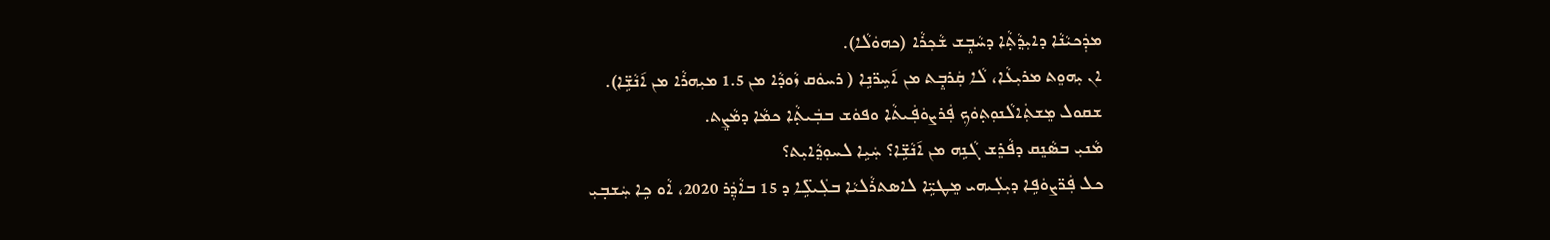ܡܕܲܟܝܵܢܵܐ ܕܐܝܼܕ݂ܵܬ݂ܵܐ ܕܚܵܒ݂ܸܫ ܫܵܟ݂ܪܵܐ (ܟܗܘܿܠܵܐ).
ܐܢ ܝܼܗܘܸܬ ܡܪܝܼܥܵܐ، ܠܵܐ ܩܲܪܒ݂ܸܬ ܡܢ ܐ݇ܚܹܪ̈ܢܹܐ ( ܪܚܘܿܩ ܙܵܘܕܵܐ ܡܢ 1.5 ܡܝܼܗܪܵܐ ܡܢ ܐ݇ܢܵܫܹ̈ܐ).
ܫܩܘܠ ܡܸܫܬܲܐܠܵܢܘܼܬ݂ܘܿܟ݂ ܦܲܪܨܘܿܦܲܝܬܵܐ ܘܦܘܿܫ ܒܒܲܝܬ݂ܵܐ ܟܡܵܐ ܕܡܵܨܸܬ.
ܡܵܢܝܼ ܒܣܵܢܸܩ ܕܦܵܪܸܫ ܓܵܢܹܗ ܡܢ ܐ݇ܢܵܫܹ̈ܐ؟ ܚܲܝܹܐ ܠܚܘܼܕ݂ܵܐܝܼܬ؟
ܟܠ ܦܲܪ̈ܨܘܿܦܹܐ ܕܝܼܠܲܝܗܝ ܡܸܛܝܹ̈ܐ ܠܐܣܬܪܵܠܝܵܐ ܒܠܲܝܠܹ̈ܐ ܕ 15 ܒܐܵܕ݂ܲܪ 2020، ܐܵܘ ܟܹܐ ܚܲܫܒ݂ܝܼ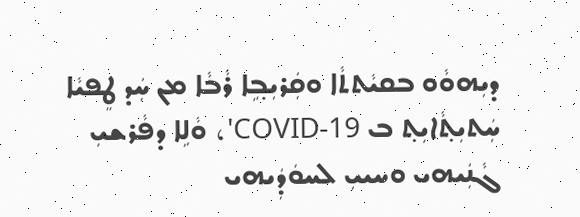ܕܝܼܗܘܵܘ ܒܩܝܵܬܬܵܐ ܘܩܲܪܝܼܒ݂ܹܐ ܪܵܒܵܐ ܡܢ ܚܲܕ ܛܸܦܝܵܐ ܚܲܬܝܼܬ݂ܵܐܝܼܬ݂ ܒ COVID-19'، ܘܵܠܹܐ ܕܦܵܪܫܝܼ ܓܵܢܲܝܗܝ ܘܚܝܝܼ ܠܚܘܿܕܲܝܗܝ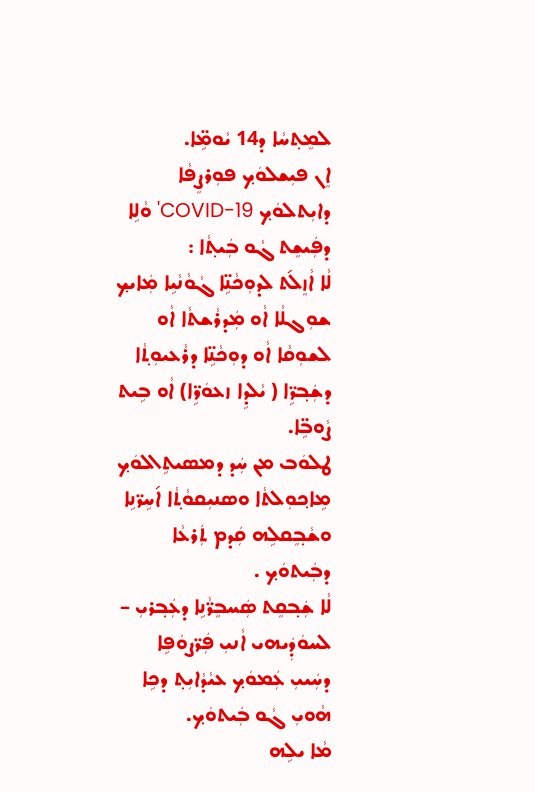ܠܡܸܬ݂ܚܵܐ ܕ14 ܝܵܘܡܹ̈ܐ.
ܐܸܢ ܦܝܼܫܠܘܿܟ݂ ܦܘܼܪܨܸܦܵܐ ܕܐܝܼܬܠܘܿܟ݂ COVID-19' ܘܵܠܹܐ ܕܦܲܝܫܸܬ ܓܵܘ ܒܲܝܬ݂ܵܐ :
ܠܵܐ ܐܵܙܸܠ݇ܬ ܠܕܘܼܟܵܢܹ̈ܐ ܓܵܘܵܢܵܝܹܐ ܡܲܐܝܟ݂ ܫܘܼܓܠܵܐ ܐܵܘ ܡܲܕܪܵܫܬܵܐ ܐܵܘ ܠܫܘܼܩܵܐ ܐܵܘ ܕܘܼܟܵܢܹ̈ܐ ܕܪܵܥܝܘܼܬ݂ܵܐ ܕܫܲܒ݂ܪܹ̈ܐ ( ܝܵܠܕܹܐ ܙܥܘܿܪܹ̈ܐ) ܐܵܘ ܒܹܝܬ ܨܵܘܒܹ̈ܐ.
ܛܠܘܿܒ ܡܢ ܚܲܕ ܕܡܣܝܬܹܐܠܘܿܟ݂ ܡܹܐܟ݂ܘܼܠܬܵܐ ܘܣܢܝܼܩܘܵܬ݂ܵܐ ܐ݇ܚܹܪ̈ܢܹܐ  ܘܫܵܒ݂ܸܩܠܹܗ ܩܲܕܡ ܬܲܪܥܵܐ ܕܒܲܝܬܘܿܟ݂ .
ܠܵܐ ܫܲܒ݂ܩܸܬ ܣܲܚܒܸܪ̈ܵܢܹܐ ܕܥܲܒ݂ܪܝܼ – ܠܚܘܿܕܲܝܗܝ ܐܵܢܝܼ ܦܲܪ̈ܨܘܿܦܹܐ ܕܚܲܝܝܼ ܥܲܡܘܿܟ݂ ܥܝܵܕܵܐܝܼܬ݂ ܕܟܹܐ ܗܵܘܝܼ ܓܵܘ ܒܲܝܬܘܿܟ݂.
ܡܵܐ ܝܠܹܗ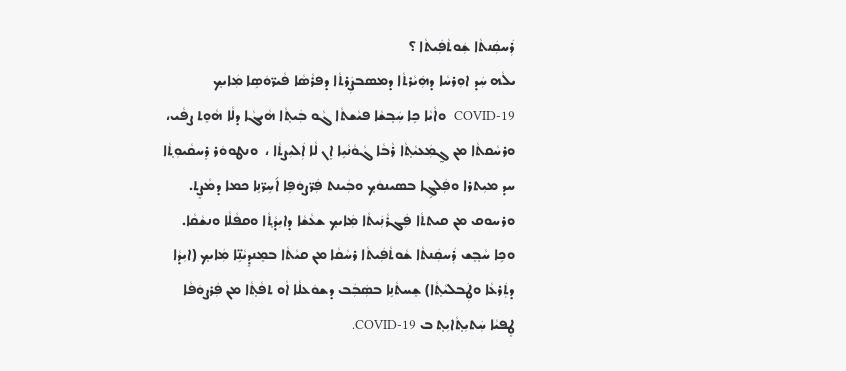ܪܲܚܩܲܢܬܵܐ ܫܲܘܬܵܦܲܝܬܵܐ ؟
ܝܠܵܗ ܚܲܕ ܐܘܼܪܚܵܐ ܕܗܲܝܵܪܬܵܐ ܕܡܣܒܨܲܪܬܵܐ ܕܦܪܵܣܵܐ ܦܵܝܪ̈ܘܿܣܹܐ ܡܲܐܝܟ݂ COVID-19  ܘܐܵܝܵܐ ܟܹܐ ܚܲܒ݂ܫܵܐ ܦܝܵܫܬܵܐ ܓܵܘ ܒܲܝܬ݂ܵܐ ܗܵܝܓܵܐ ܕܠܵܐ ܗܵܘܸܬ ܨܦܵܝ، ܘܪܚܵܩܬܵܐ ܡܢ ܓ̰ܡܲܥܝܵܬ݂ܵܐ ܪܵܒܵܐ ܓܵܘܵܢܵܝܹܐ ܐܸܢ ܠܵܐ ܐܲܠܝܼܨܬܵܐ ،  ܘܢܛܘܘܿܪ ܪܸܚܩܵܝܘܼܬ݂ܵܐ ܚܕ ܡܝܼܬܪܐ ܘܦܲܠܓܹܐ ܒܣܝܢܘܿܟ݂ ܘܒܲܝܢܬ ܦܲܪ̈ܨܘܿܦܹܐ ܐ݇ܚܹܪ̈ܢܹܐ ܟܡܐ ܕܡܵܨܸܬ. ܘܪܚܘܩ ܡܢ ܩܝܬܬܵܐ ܦܲܓܪܵܢܲܝܬܵܐ ܡܲܐܝܟ݂ ܫܥܵܫܵܐ ܕܐܝܼܕܵܬ݂ܵܐ ܘܩܦܵܠܵܐ ܘܢܫܵܩܵܐ.
ܘܟܹܐ ܚܵܒ݂ܸܫ ܪܲܚܩܲܢܬܵܐ ܫܵܘܬܵܦܲܝܬܵܐ ܪܚܵܩܵܐ ܡܢ ܩܝܵܬܵܐ ܒܡܸܢܕܸܝܵܢܹ̈ܐ ܡܲܐܝܟ݂ (ܐܝܼܕܵܐ ܕܬܲܪܥܵܐ ܘܛܲܒܠܝܵܬ݂ܵܐ) ܫܸܚܬܵܢܹܐ ܒܣܲܒܲܒ ܕܫܘܿܥܠܵܐ ܐܵܘ ܬܦܵܬ݂ܵܐ ܡܢ ܦܲܪܨܘܿܦܵܐ ܛܸܦܝܵܐ ܚܲܬܝܼܬ݂ܵܐܝܼܬ݂ ܒ COVID-19.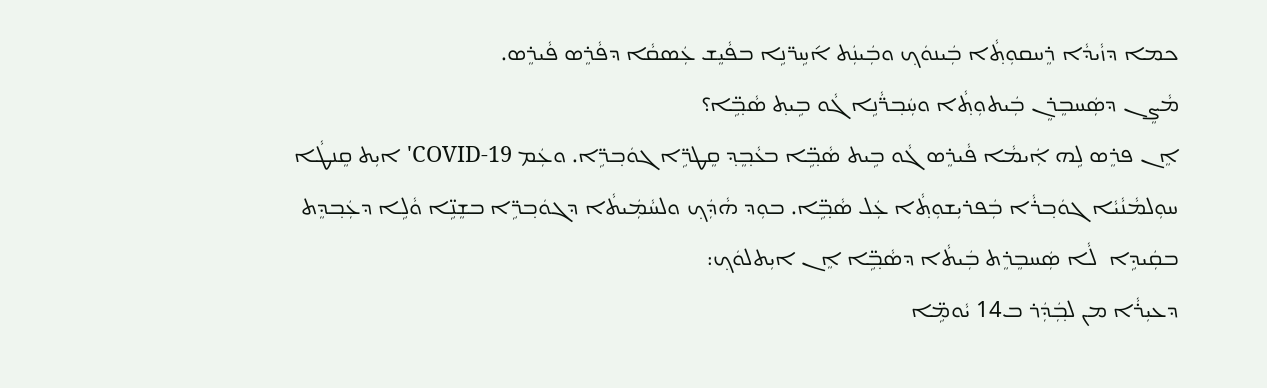ܟܡܐ ܕܙܵܝܕܵܐ ܪܸܚܩܘܼܬ݂ܵܐ ܒܲܝܢܘܿܟ݂ ܘܒܲܝܢܲܬ ܐ݇ܚܹܪ̈ܢܹܐ ܒܦܵܝܸܫ ܥܲܣܩܵܐ ܕܦܵܪܸܣ ܦܵܝܪܸܣ.
ܡܵܨܸܢ ܕܣܲܚܒܸܪܸܢ ܒܲܝܬܘܼܬ݂ܵܐ ܘܚܲܒ݂ܪ̈ܵܢܹܐ ܓܵܘ ܒܹܝܬ݂ ܣܵܒ݂ܹ̈ܐ؟
ܐܸܢ ܦܪܸܣ ܠܹܗ ܐܲܝܡܵܐ ܦܵܝܪܸܣ ܓܵܘ ܒܹܝܬ ܣܵܒ݂ܹ̈ܐ ܒܥܵܒ݂ܸܕ݂ ܩܸܛܪܹ̈ܐ ܓܘܿܒ݂ܪܹ̈ܐ. ܘܥܲܡ COVID-19' ܐܝܼܬ ܩܸܢܛܵܐ ܚܘܼܠܡܵܢܵܝܵܐ ܓܘܿܒ݂ܪܵܐ ܒܲܦܪܝܼܫܘܼܬ݂ܵܐ ܥܲܠ ܣܵܒ݂ܹ̈ܐ. ܒܘܼܕ ܗܵܕܲܟ݂ ܘܠܚܵܡܲܝܬܵܐ ܕܓܘܿܒ݂ܪܹ̈ܐ ܒܫܸܢܹ̈ܐ ܘܵܠܹܐ ܕܥܲܒ݂ܕܸܬ ܒܩܲܝܕܹܐ  ܠܵܐ ܣܲܚܒܸܪܸܬ ܒܲܝܬܵܐ ܕܣܵܒ݂ܹ̈ܐ ܐܸܢ ܐܝܼܬܠܘܿܟ݂:
ܕܥܝܼܪܵܐ ܡܢ ܠܒ݂ܲܕܲܪ ܒ14 ܝܵܘܡܹ̈ܐ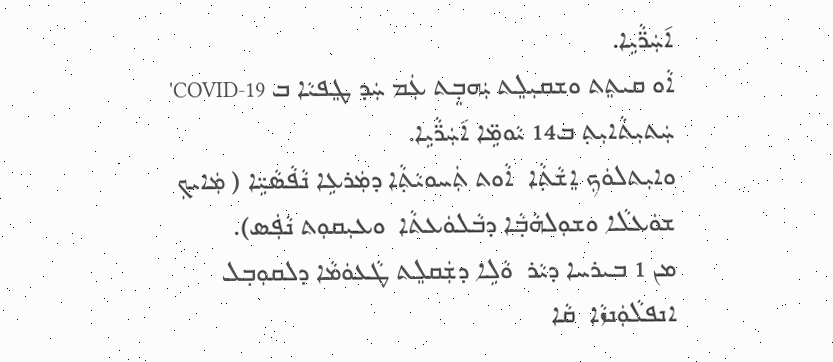ܐ݇ܚܲܪ̈ܵܝܹܐ.
ܐܵܘ ܩܝܬܸܬ ܘܫܩܝܼܠܸܬ ܝܲܗܒ݂ܸܬ ܥܲܡ ܚܲܕ ܛܸܦܝܵܐ ܒ COVID-19' ܚܲܬܝܼܬܵܐܝܼܬ݂ ܒ14 ܝܵܘܡܹ̈ܐ ܐ݇ܚܲܪ̈ܵܝܹܐ.
ܘܐܝܼܬܠܘܿܟ݂ ܐܸܫܵܬ݂ܵܐ  ܐܵܘܬ ܬܲܚܘܝܵܬ݂ܵܐ ܕܡܲܪܥܹܐ ܢܵܦܵܣܵܝܹ̈ܐ ( ܡܲܐܝܟ݂ ܫܘܿܥܠܵܐ ܘܫܘܼܠܗܵܒ݂ܵܐ ܕܒܵܠܘܿܥܬܵܐ  ܘܥܝܼܩܘܼܬ ܢܵܦܲܣ).
ܡܢ 1 ܒܝܪܚܐ ܕܝܵܪ  ܘܵܠܹܐ ܕܫܲܩܠܸܬ ܛܵܥܘܿܡܵܐ ܕܠܩܘܼܒ݂ܠ ܐܢܦܠܵܘܲܢܙܵܐ  ܩܵܐ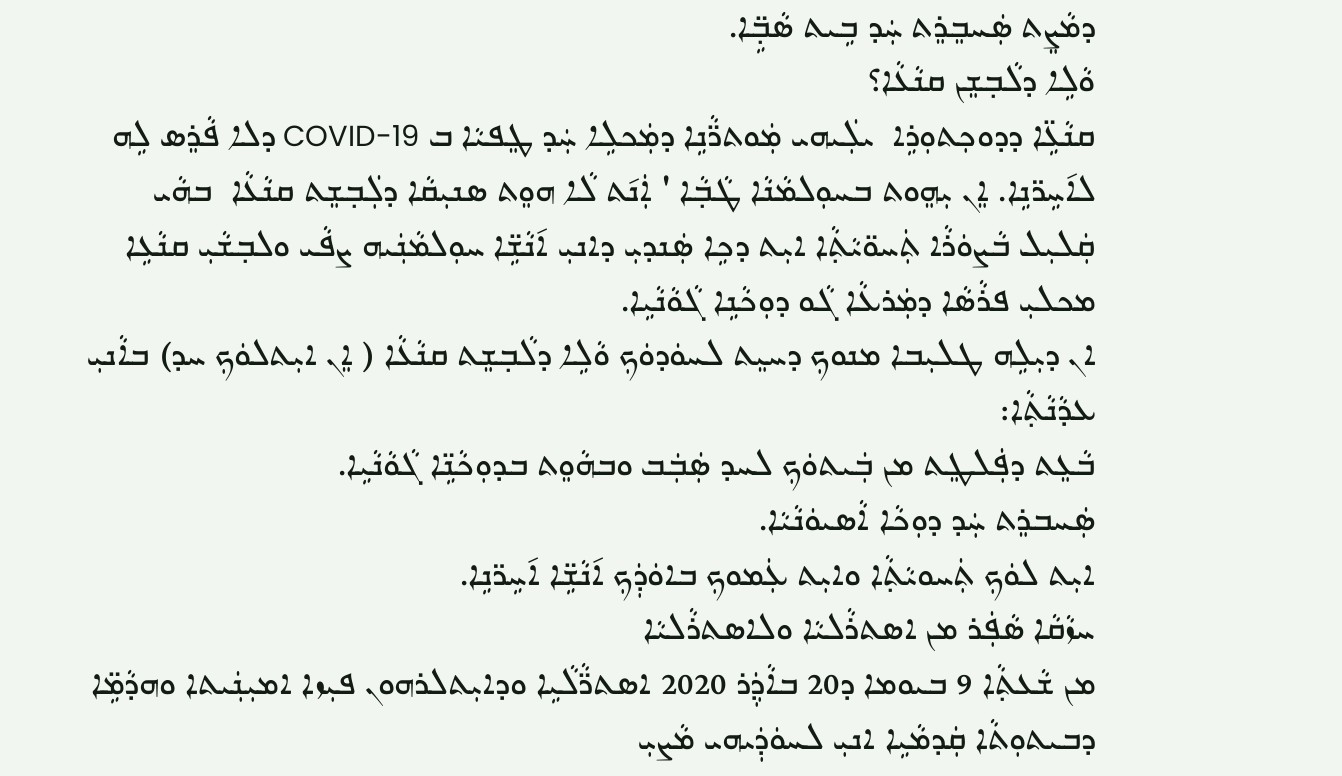ܕܡܵܨܸܬ ܣܲܚܒܸܪܸܬ ܚܲܕ ܒܹܝܬ ܣܵܒ݂ܹ̈ܐ.
ܘܵܠܹܐ ܕܠܵܒ݂ܫܸܢ ܩܢܵܥܵܐ؟
ܩܢܵܥܹ̈ܐ ܕܕܘܟ݂ܬܘܼܪܹܐ  ܝܠܲܝܗܝ ܡܲܘܬܪ̈ܵܢܹܐ ܕܡܲܟܠܹܐ ܚܲܕ ܛܸܦܝܵܐ ܒ COVID-19 ܕܠܐ ܦܵܪܸܣ ܠܹܗ ܠܐ݇ܚܹܪ̈ܢܹܐ. ܐܸܢ ܝܼܗܸܘܬ ܒܚܘܼܠܡܵܢܵܐ ܛܵܒ݂ܵܐ ' ܐܲܢ݇ܬ ܠܵܐ ܗܘܸܬ ܣܢܝܼܩܵܐ ܕܠܲܒ݂ܫܸܬ ܩܢܵܥܵܐ  ܒܗܵܝ ܩܲܠܝܼܠ ܒܵܨܘܿܪܵܐ ܬܲܚܘ̈ܝܵܬ݂ܵܐ ܐܝܼܬ ܕܟܹܐ ܣܲܢܕܝܼ ܕܐܢܝܼ ܐ݇ܢܵܫܹ̈ܐ ܚܘܼܠܡܵܢܲܝܗ ܨܦܵܝ ܘܠܒ݂ܫܵܝܼ ܩܢܵܥܹܐ ܡܟܠܝܼ ܦܪܵܣܵܐ ܕܡܲܪܥܵܐ ܓܵܘ ܕܘܼܟܵܢܹܐ ܓܵܘܵܢܵܝܹܐ.
ܐܢ ܕܝܼܠܹܗ ܛܠܝܼܒܐ ܡܢܘܟ݂ ܕܚܝܸܬ ܠܚܘܿܕܘܿܟ݂ ܘܵܠܹܐ ܕܠܵܒ݂ܫܸܬ ܩܢܵܥܵܐ ( ܐܸܢ ܐܝܼܬܠܘܿܟ݂ ܚܕ) ܒܐܵܢܝܼ ܥܕܵܢܵܬ݂ܵܐ:
ܒܵܥܸܬ ܕܦܲܠܛܸܬ ܡܢ ܒܲܝܬܘܿܟ݂ ܠܚܕ ܣܲܒܲܒ ܘܒܗܵܘܸܬ ܒܕܘܼܟܵܢܹ̈ܐ ܓܵܘܵܢܵܝܹܐ.
ܣܲܚܒܪܸܬ ܚܲܕ ܕܘܼܟܵܐ ܐܵܣܝܘܿܢܵܝܵܐ.
ܐܝܼܬ ܠܘܿܟ݂ ܬܲܚܘܝܵܬ݂ܵܐ ܘܐܝܼܬ ܥܲܡܘܟ݂ ܒܐܘܿܕܲܟ݂ ܐ݇ܢܵܫܹ̈ܐ ܐ݇ܚܹܪ̈ܢܹܐ.
ܚܙܵܩܵܐ ܣܵܦܲܪ ܡܢ ܐܣܬܪܵܠܝܵܐ ܘܠܐܣܬܪܵܠܝܵܐ
ܡܢ ܫܵܥܬ݂ܵܐ 9 ܒܝܘܡܐ ܕ20 ܒܐܵܕ݂ܲܪ 2020 ܐܣܬܪ̈ܵܠܵܝܹܐ ܘܕܐܝܼܬܠܪܗܘܢ ܦܝܼܙܐ ܐܡܝܼܢܲܝܬܐ ܘܗܕܵܡܹ̈ܐ ܕܒܝܬܘܼܬܵܐ ܩܲܕܡܵܝܹܐ ܐܢܝܼ ܠܚܘܿܕܲܝܗܝ ܡܵܨܝܼ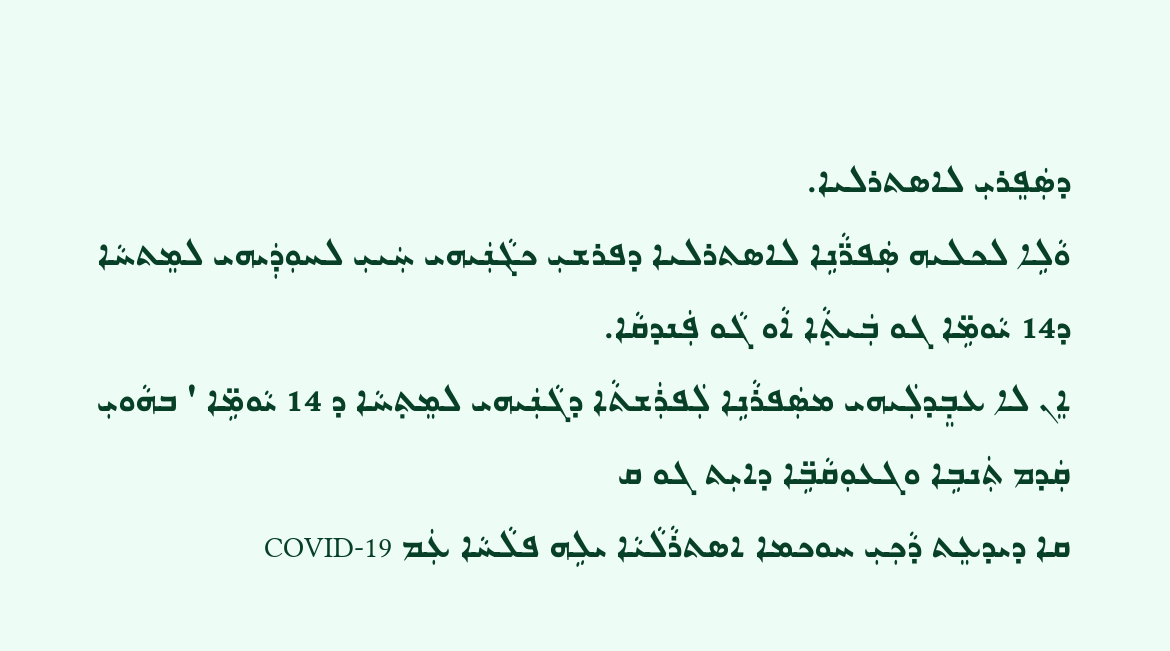ܕܣܲܦܸܪܝܼ ܠܐܣܬܪܠܝܐ.
ܘܵܠܹܐ ܠܟܠܝܗ ܣܲܦܪ̈ܵܢܹܐ ܠܐܣܬܪܠܝܐ ܕܦܪܫܝܼ ܟܓܵܢܲܝܗܝ ܚܲܝܝܼ ܠܚܘܼܕܲܝܗܝ ܠܡܸܬܚܵܐ ܕ14 ܝܵܘܡܹ̈ܐ ܓܘ ܒܲܝܬ݂ܵܐ ܐܵܘ ܓܵܘ ܦܲܢܕܩܵܐ.
ܐܸܢ ܠܐ ܥܒ݂ܸܕܠܲܝܗܝ ܡܣܲܦܪܵܢܹܐ ܠܲܦܪܲܫܬܵܐ ܕܓܵܢܲܝܗܝ ܠܡܸܬ݂ܚܵܐ ܕ 14 ܝܵܘܡܹ̈ܐ ' ܒܗܵܘܝܼ ܩܲܕܡ ܬܲܢܒܹܐ ܘܓܥܘܼܩܵܒܹ̈ܐ ܕܐܝܼܬ ܓܘ ܩ
ܩܐ ܕܝܕܥܸܬ ܕܵܟ݂ܝܼ ܚܘܟܡܐ ܐܣܬܪܵܠܵܝܵܐ ܝܠܹܗ ܦܠܵܚܵܐ ܥܲܡ COVID-19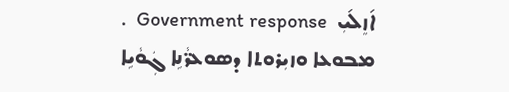ܐ݇ܙܸܠ݇ܝܼ  Government response  .
ܡܒܘܥܐ ܘܙܝܼܪܘܬܐ ܕܣܘܥܪ̈ܵܢܹܐ ܓܲܘܵܝܹܐ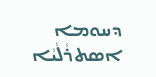ܕܚܘܡܐ ܐܣܬܪܵܠܵܝܵܐ